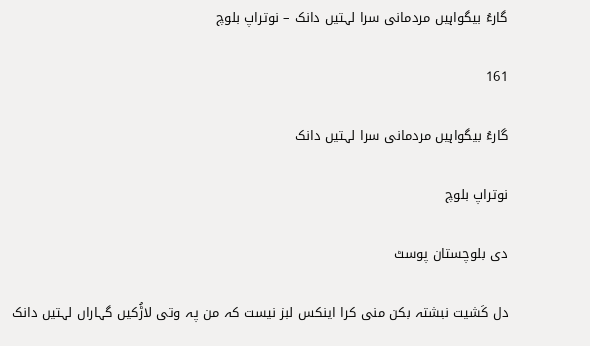گارءُ بیگواہیں مردمانی سرا لہتیں دانک – نوتراپ بلوچ

161

گارءُ بیگواہیں مردمانی سرا لہتیں دانک

نوتراپ بلوچ

دی بلوچستان پوسٹ

دل کَشیت نبشتہ بکن منی کرا اینکس لبز نیست کہ من پہ وتی لاڑُکیں گہاراں لہتیں دانک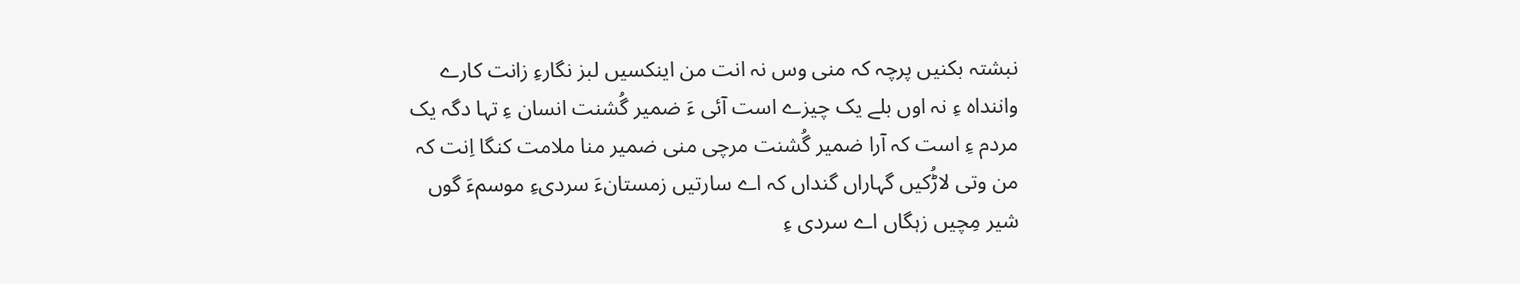نبشتہ بکنیں پرچہ کہ منی وس نہ انت من اینکسیں لبز نگارءِ زانت کارے واننداہ ءِ نہ اوں بلے یک چیزے است آئی ءَ ضمیر گُشنت انسان ءِ تہا دگہ یک مردم ءِ است کہ آرا ضمیر گُشنت مرچی منی ضمیر منا ملامت کنگا اِنت کہ من وتی لاڑُکیں گہاراں گنداں کہ اے سارتیں زمستانءَ سردیءِ موسمءَ گوں شیر مِچیں زہگاں اے سردی ءِ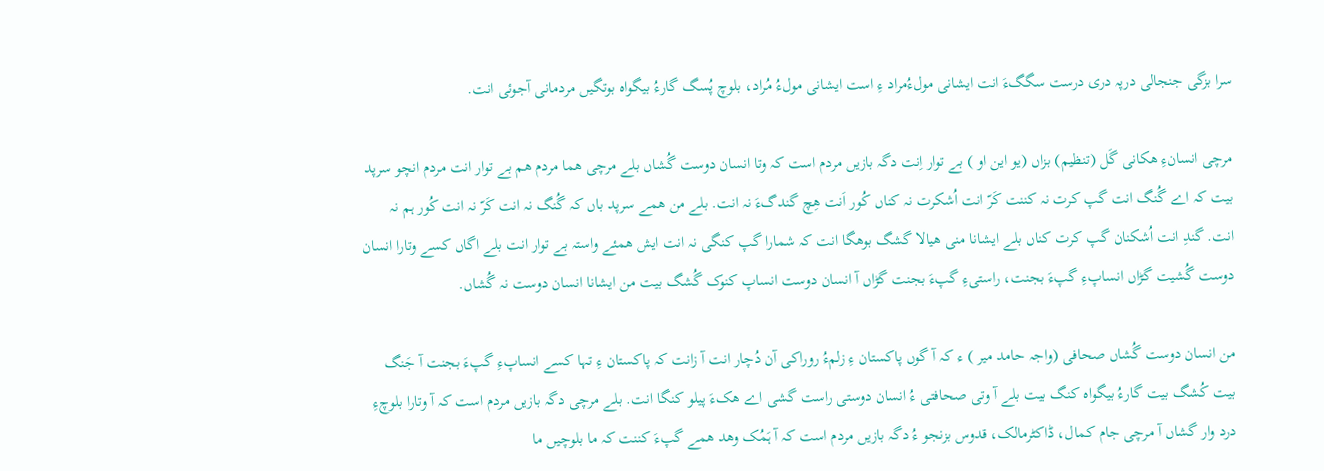سرا بزگی جنجالی درپہ دری درست سگگءَ انت ایشانی مولءُمراد ءِ است ایشانی مولءُ مُراد، بلوچ پُسگ گارءُ بیگواہ بوتگیں مردمانی آجوئی انت.

مرچی انسانءِ ھکانی گَل (تنظیم) بزاں (یو این او ) بے توار اِنت دگہ بازیں مردم است کہ وتا انسان دوست گُشاں بلے مرچی ھما مردم ھم بے توار انت مردم انچو سرپد بیت کہ اے گُنگ انت گپ کرت نہ کننت کَرّ انت اُشکرت نہ کناں کُور اَنت ھِچ گندگءَ نہ انت. بلے من ھمے سرپد باں کہ گُنگ نہ انت کَرّ نہ انت کُور ہم نہ انت. گندِ انت اُشکنان گپ کرت کناں بلے ایشانا منی ھیالا گشگ بوھگا انت کہ شمارا گپ کنگی نہ انت ایش ھمئے واستہ بے توار انت بلے اگاں کسے وتارا انسان دوست گُشیت گڑاں انساپءِ گپءَ بجنت، راستیءِ گپءَ بجنت گڑاں آ انسان دوست انساپ کنوک گُشگ بیت من ایشانا انسان دوست نہ گُشاں.

من انسان دوست گُشاں صحافی (واجہ حامد میر ) ء کہ آ گوں پاکستان ءِ زلمءُ روراکی آن دُچار انت آ زانت کہ پاکستان ءِ تہا کسے انساپءِ گپءَ بجنت آ جَنگ بیت کُشگ بیت گارءُ بیگواہ کنگ بیت بلے آ وتی صحافتی ءُ انسان دوستی راست گشی اے ھکءَ پیلو کنگا انت. بلے مرچی دگہ بازیں مردم است کہ آ وتارا بلوچءِ درد وار گشاں آ مرچی جام کمال، ڈاکٹرمالک، قدوس بزنجو ءُ دگہ بازیں مردم است کہ آ ہَمُک وھد ھمے گپءَ کننت کہ ما بلوچیں ما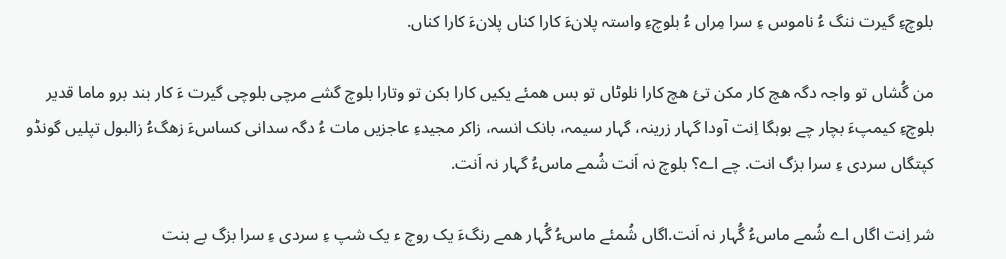بلوچءِ گیرت ننگ ءُ ناموس ءِ سرا مِراں ءُ بلوچءِ واستہ پلانءَ کارا کناں پلانءَ کارا کناں.

من گُشاں تو واجہ دگہ ھچ کار مکن تئ ھچ کارا نلوٹاں تو بس ھمئے یکیں کارا بکن تو وتارا بلوچ گشے مرچی بلوچی گیرت ءَ کار بند برو ماما قدیر بلوچءِ کیمپءَ بچار چے بوہگا اِنت آودا گہار زرینہ، گہار سیمہ، بانک انسہ، زاکر مجیدءِ عاجزیں مات ءُ دگہ سدانی کساسءَ زھگءُ زالبول تپلیں گونڈو کپتگاں سردی ءِ سرا بزگ انت. چے اے؟ بلوچ نہ اَنت شُمے ماسءُ گہار نہ اَنت.

شر اِنت اگاں اے شُمے ماسءُ گُہار نہ اَنت.اگاں شُمئے ماسءُ گُہار ھمے رنگءَ یک روچ ء یک شپ ءِ سردی ءِ سرا بزگ بے بنت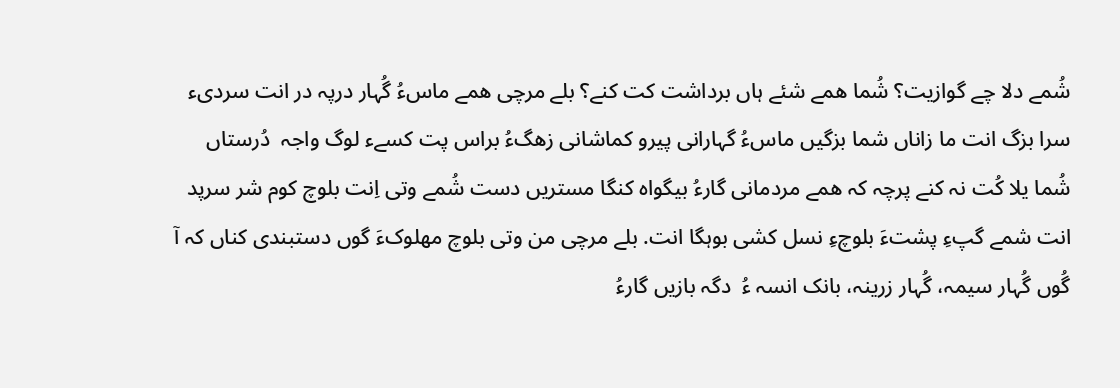شُمے دلا چے گوازیت؟ شُما ھمے شئے ہاں برداشت کت کنے؟ بلے مرچی ھمے ماسءُ گُہار درپہ در انت سردیء سرا بزگ انت ما زاناں شما بزگیں ماسءُ گہارانی پیرو کماشانی زھگءُ براس پت کسےء لوگ واجہ  دُرستاں شُما یلا کُت نہ کنے پرچہ کہ ھمے مردمانی گارءُ بیگواہ کنگا مستریں دست شُمے وتی اِنت بلوچ کوم شر سرپد انت شمے گپءِ پشتءَ بلوچءِ نسل کشی بوہگا انت. بلے مرچی من وتی بلوچ مھلوکءَ گوں دستبندی کناں کہ آ گُوں گُہار سیمہ، گُہار زرینہ، بانک انسہ ءُ  دگہ بازیں گارءُ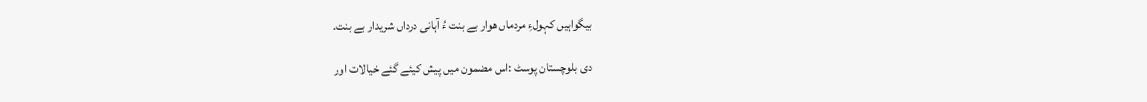بیگواہیں کہولءِ مردماں ھوار بے بنت ءُ آہانی درداں شریدار بے بنت.

دی بلوچستان پوسٹ :اس مضمون میں پیش کیئے گئے خیالات اور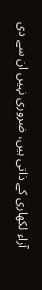آراء لکھاری کے ذاتی ہیں، ضروری نہیں ان سے دی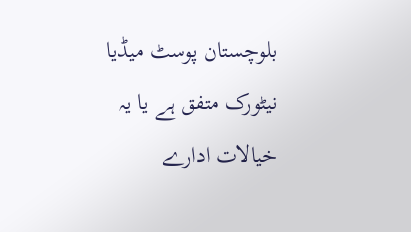بلوچستان پوسٹ میڈیا نیٹورک متفق ہے یا یہ خیالات ادارے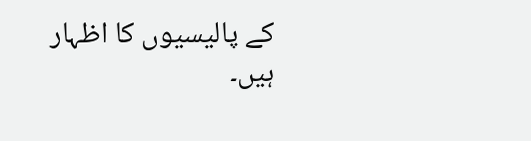کے پالیسیوں کا اظہار ہیں۔